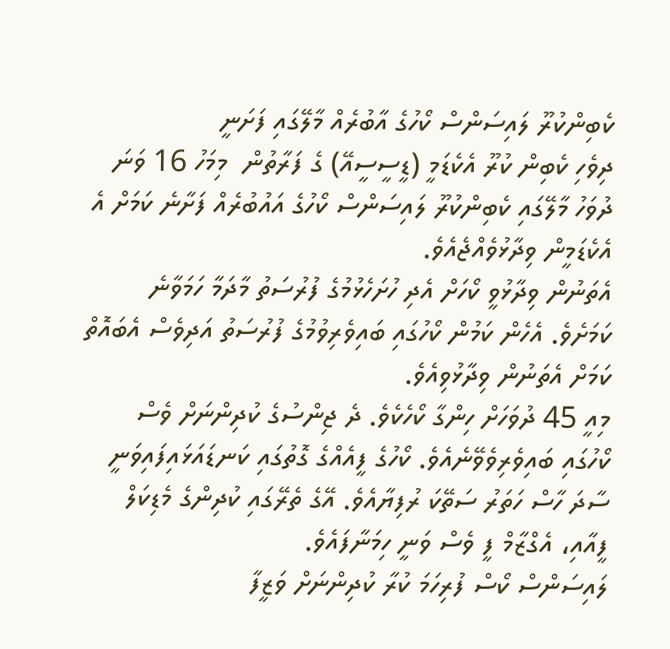ކެބިންކުރޫ ލައިސަންސް ކޯހުގެ އާބުރެއް މާލޭގައި ފަށަނީ
ދިވެހި ކެބިން ކުރޫ އެކެޑަމީ (ޑީސީސީއޭ) ގެ ފަރާތުން  މިމަހު 16 ވަނަ ދުވަހު މާލޭގައި ކެބިންކުރޫ ލައިސަންސް ކޯހުގެ އައުބުރެއް ފަށާނެ ކަމަށް އެ އެކެޑަމީން ވިދާޅުވެއްޖެއެވެ.
އެތަނުން ވިދާޅުވީ ކޯހަށް އެދި ހުށަހެޅުމުގެ ފުރުސަތު މާދަމާ ހަމަވާނެ ކަމަށެވެ. އެހެން ކަމުން ކޯހުގައި ބައިވެރިވުމުގެ ފުރުސަތު އަދިވެސް އެބައޮތް ކަމަށް އެތަނުން ވިދާޅުވިއެވެ.
މިއީ 45 ދުވަހަށް ހިންގާ ކޯހެކެވެ. ދެ ޖިންސުގެ ކުދިންނަށް ވެސް ކޯހުގައި ބައިވެރިވެވޭނެއެވެ. ކޯހުގެ ފީއެއްގެ ގޮތުގައި ކަނޑައަޅައިފައިވަނީ ސާދަ ހާސް ހަތަރު ސަތޭކަ ރުފިޔާއެވެ. އޭގެ ތެރޭގައި ކުދިންގެ މެޑިކަލް ފީއާއި، އެގްޒާމް ފީ ވެސް ވަނީ ހިމަނާފައެވެ.
ލައިސަންސް ކޯސް ފުރިހަމަ ކުރާ ކުދިންނަށް ވަޒީފާ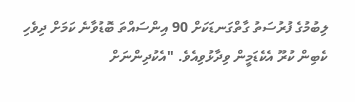ލިބުމުގެ ފުރުސަތު ގާތްގަނޑަކަށް 90 އިންސައްތަ ބޮޑުވާނެ ކަމަށް ދިވެހި ކެބިން ކުރޫ އެކެޑަމީން ވިދާޅުވިއެވެ. "އެކުދިންނަށް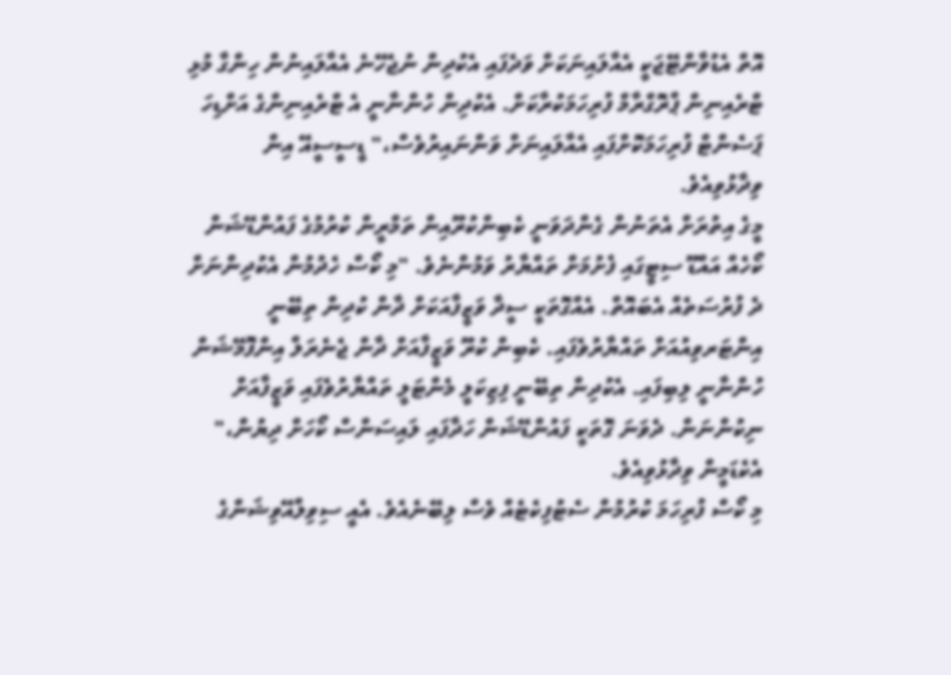އޮތް އެޑުވާންޓޭޖަކީ އެއާލައިނަކަށް ވަދެފައި އެކުދިން ނުޖެހޭނެ އެއާލައިނުން ހިންގާ މުޅި ޓްރެއިނިން ޕްރޮގްރާމް ފުރިހަމަކުރާކަށް. އެކުދިން ހުންނާނީ އެ ޓްރެއިނިންގެ އަށްޑިހަ ޕަސެންޓް ފުރިހަމަކޮށްފައި އެއާލައިނަށް ވަންނައިރުވެސް،" ޑީސީސީއޭ އިން ވިދާޅުވިއެވެ.
މީގެ އިތުރަށް އެތަނުން ގެންދަވަނީ ކެބިންކުރޫއިން ތަމްރީން ކުރުމުގެ ފައުންޑޭޝަން ކޯހެއް އައްޑޫ ސިޓީގައި ފެށުމަށް ތައްޔާރު ވަމުންނެވެ. "މި ކޯސް ހެދުމުން އެކުދިންނަށް ދެ ފުރުސަތެއް އެބައޮތް. އެއްގޮތަކީ ސީދާ ވަޒީފާއަކަށް ދާން ކުދިން ތިބޭނީ އިންޓަރވިއުއަށް ތައްޔާރުވެފައި. ކެބިން ކުރޫ ވަޒީފާއަށް ދާން ޖެނެރަލް އިންފޮމޭޝަން ހުންނާނީ ލިބިފައި. އެކުދިން ތިބޭނީ ފިޒިކަލީ މެންޓަލީ ތައްޔާރުވެފައި ވަޒީފާއަށް ނިކުންނަން. ދެވަނަ ގޮތަކީ ފައުންޑޭޝަން ހަދާފައި ލައިސަންސް ކޯހަށް ދިޔުން،" އެކެޑަމީން ވިދާޅުވިއެވެ.
މި ކޯސް ފުރިހަމަ ކުރުމުން ސެޓުފިކެޓެއް ވެސް ލިބޭނެއެވެ. އެއީ ސިވިލްއޭވިޝަންގެ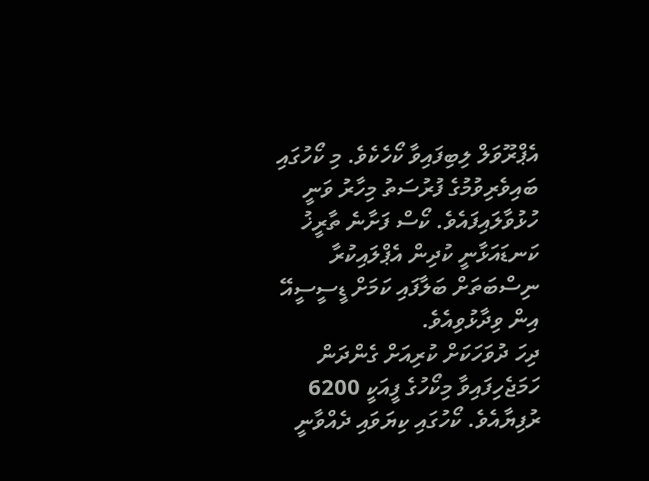އެޕްރޫވަލް ލިބިފައިވާ ކޯހެކެވެ. މި ކޯހުގައި ބައިވެރިވުމުގެ ފުރުސަތު މިހާރު ވަނީ ހުޅުވާލައިފައެވެ. ކޯސް ފަށާނެ ތާރީޚު ކަނޑައަޅާނީ ކުދިން އެޕްލައިކުރާ ނިސްބަތަށް ބަލާފައި ކަމަށް ޑީސީސީއޭ އިން ވިދާޅުވިއެވެ.
ދިހަ ދުވަހަކަށް ކުރިއަށް ގެންދަން ހަމަޖެހިފައިވާ މިކޯހުގެ ފީއަކީ 6200 ރުފިޔާއެވެ. ކޯހުގައި ކިޔަވައި ދެއްވާނީ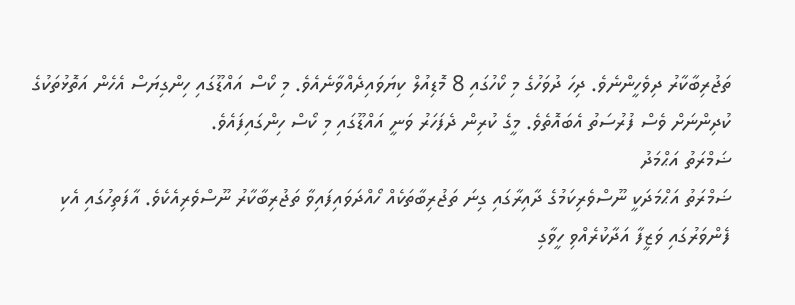ތަޖުރިބާކާރު ދިވެހީންނެވެ. ދިހަ ދުވަހުގެ މި ކޯހުގައި 8 މޮޑިއުލް ކިޔަވައިދެއްވާނެއެވެ. މި ކޯސް އައްޑޫގައި ހިންގިޔަސް އެހެން އަތޮޅުތަކުގެ ކުދިންނަށް ވެސް ފުރުސަތު އެބައޮތެވެ. މީގެ ކުރިން ދެފަހަރު ވަނީ އައްޑޫގައި މި ކޯސް ހިންގައިފައެވެ.
ޟަމްރަތު އަޙްމަދު
ޟަމްރަތު އަޙްމަދަކީ ނޫސްވެރިކަމުގެ ދާއިރާގައި ގިނަ ތަޖުރިބާތަކެއް ހޯއްދަވައިފައިވާ ތަޖުރިބާކާރު ނޫސްވެރިއެކެވެ. އާފަތިހުގައި އެކި ފެންވަރުގައި ވަޒީފާ އަދާކުރެއްވި ހީވާގި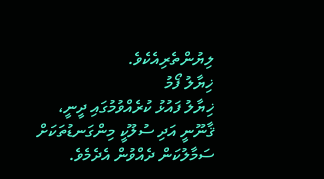ލިޔުންތެރިއެކެވެ.
ޚިޔާލު ފޯމު
ޚިޔާލު ފައުޅު ކުރެއްވުމުގައި ދީނީ، ޤާނޫނީ އަދި ސުލޫކީ މިންގަނޑުތަކަށް ސަމާލުކަން ދެއްވުން އެދެމެވެ.